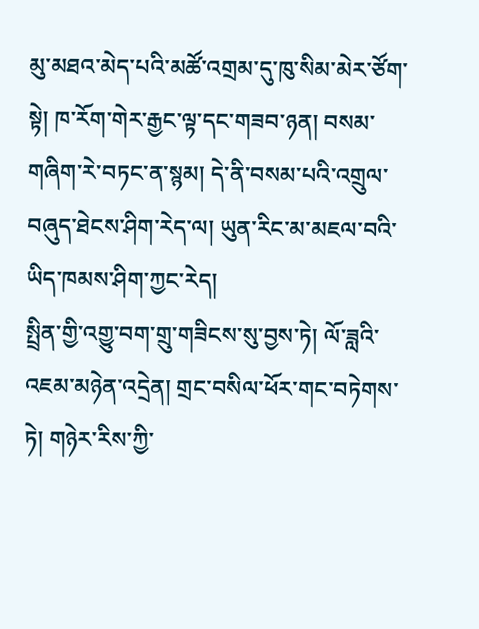མུ་མཐའ་མེད་པའི་མཚོ་འགྲམ་དུ་ཁུ་སིམ་མེར་ཙོག་སྟེ། ཁ་རོག་གེར་རྒྱང་ལྟ་དང་གཟབ་ཉན། བསམ་གཞིག་རེ་བཏང་ན་སྙམ། དེ་ནི་བསམ་པའི་འགྲུལ་བཞུད་ཐེངས་ཤིག་རེད་ལ། ཡུན་རིང་མ་མཇལ་བའི་ཡིད་ཁམས་ཤིག་ཀྱང་རེད།
སྤྲིན་གྱི་འགྱུ་བག་གྲུ་གཟིངས་སུ་བྱས་ཏེ། ལོ་ཟླའི་འཇམ་མཉེན་འདྲེན། གྲང་བསིལ་ཕོར་གང་བཏེགས་ཏེ། གཉེར་རིས་ཀྱི་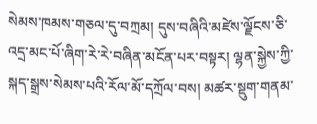སེམས་ཁམས་གཅལ་དུ་བཀྲམ། དུས་བཞིའི་མཛེས་ལྗོངས་ཅི་འདྲ་མང་པོ་ཞིག་རེ་རེ་བཞིན་མངོན་པར་བསྟར། ལྷན་སྐྱེས་ཀྱི་སྐད་སྒྲས་སེམས་པའི་རོལ་མོ་དཀྲོལ་བས། མཚར་སྡུག་གནམ་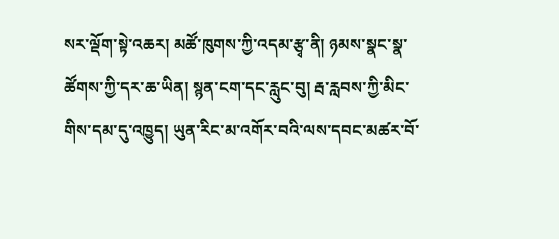སར་ལྡོག་སྟེ་འཆར། མཚོ་ཁུགས་ཀྱི་འདམ་རྩྭ་ནི། ཉམས་སྣང་སྣ་ཚོགས་ཀྱི་དར་ཆ་ཡིན། སྙན་ངག་དང་རླུང་བུ། རྦ་རླབས་ཀྱི་མིང་གིས་དམ་དུ་འཁྱུད། ཡུན་རིང་མ་འགོར་བའི་ལས་དབང་མཚར་བོ་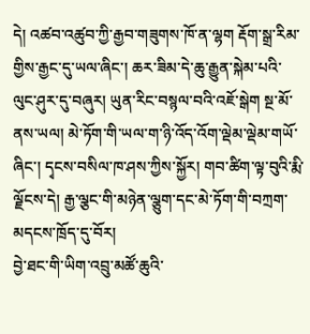དེ། འཚབ་འཚུབ་ཀྱི་རྒྱབ་གཟུགས་ཁོ་ན་ལྷག རྡོག་སྒྲ་རིམ་གྱིས་རྒྱང་དུ་ཡལ་ཞིང་། ཆར་ཟིམ་དེ་ཆུ་རྒྱུན་སྐེམ་པའི་ལུང་ཤུར་དུ་བཞུར། ཡུན་རིང་བསྙལ་བའི་འཇོ་སྒེག སྔ་མོ་ནས་ཡལ། མེ་ཏོག་གི་ཡལ་ག་ཉི་འོད་འོག་ལྡེམ་ལྡེམ་གཡོ་ཞིང་། དྭངས་བསིལ་ཁ་ཤས་ཀྱིས་སྐྱོར། གབ་ཚིག་ལྟ་བུའི་རྨི་ལྗོངས་དེ། རྒྱ་ལྕང་གི་མཉེན་ལྕུག་དང་མེ་ཏོག་གི་བཀྲག་མདངས་ཁྲོད་དུ་བོར།
བྱེ་ཐང་གི་ཡིག་འབྲུ་མཚོ་ཆུའི་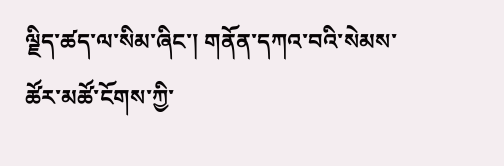ལྗིད་ཚད་ལ་སིམ་ཞིང་། གནོན་དཀའ་བའི་སེམས་ཚོར་མཚོ་ངོགས་ཀྱི་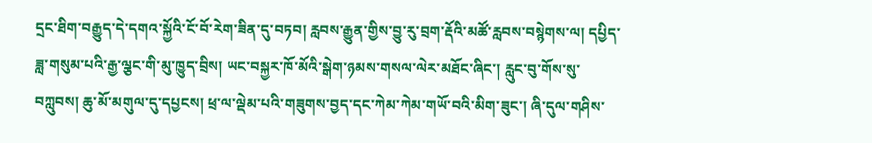དྲང་ཐིག་བརྒྱུད་དེ་དགའ་སྐྱོའི་ངོ་བོ་རེག་ཟིན་དུ་བཏབ། རླབས་རྒྱུན་གྱིས་བྱུ་རུ་བྲག་རྡོའི་མཚོ་རླབས་བསྙེགས་ལ། དཔྱིད་ཟླ་གསུམ་པའི་རྒྱ་ལྕང་གི་མུ་ཁྱུད་བྲིས། ཡང་བསྐྱར་ཁོ་མོའི་སྒེག་ཉམས་གསལ་ལེར་མཐོང་ཞིང་། རླུང་བུ་གོས་སུ་བཀླུབས། ཆུ་མོ་མགུལ་དུ་དཔྱངས། ཕྲ་ལ་ལྡེམ་པའི་གཟུགས་བྱད་དང་ཀེམ་ཀེམ་གཡོ་བའི་མིག་ཟུང་། ཞི་དུལ་གཤིས་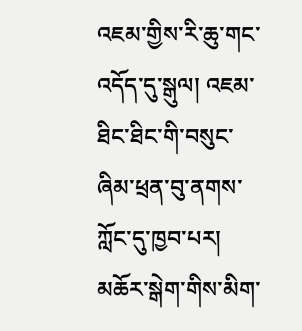འཇམ་གྱིས་རི་ཆུ་གང་འདོད་དུ་སྒུལ། འཇམ་ཐིང་ཐིང་གི་བསུང་ཞིམ་ཕྲན་བུ་ནགས་ཀློང་དུ་ཁྱབ་པར། མཆོར་སྒེག་གིས་མིག་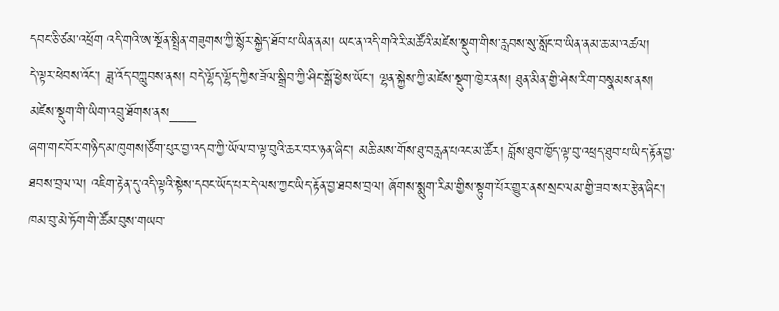དབང་ཅི་ཙམ་འཕྲོག འདི་གའི་ཨ་སྔོན་སྤྲིན་གཟུགས་ཀྱི་སྙོར་སྐྱེད་ཐོབ་པ་ཡིན་ནམ། ཡང་ན་འདི་གའི་རི་མཚོའི་མཛེས་སྡུག་གིས་རླབས་སུ་སློང་བ་ཡིན་ནམ་ཆ་མ་འཚལ།
དེ་ལྟར་ཕེབས་འོང་། ཟླ་འོད་བཀླུབས་ནས། བདེ་ལྷོད་ལྷོད་ཀྱིས་ཟོལ་སྒྲིབ་ཀྱི་ཤིང་སྒོ་ཕྱེས་ཡོང་། ལྷན་སྐྱེས་ཀྱི་མཛེས་སྡུག་ཁྱེར་ནས། ཐུན་མིན་གྱི་ཤེས་རིག་བསྣམས་ནས། མཛེས་སྡུག་གི་ཡིག་འབྲུ་ཐོགས་ནས___
ཞག་གང་བོར་གཉིད་མ་ཁུགས།ཙོག་པུར་བྱ་འདབ་ཀྱི་ཡོལ་བ་ལྟ་བུའི་ཆར་བར་ཉན་ཞིང་། མཆི་མས་གོས་ཐུ་བརླན་པའང་མ་ཚོར། བློས་ཐུབ་ཁྱོད་ལྟ་བུ་འཕྲད་ཐུབ་པ་ཡིད་རྟོན་བྱ་ཐབས་བྲལ་ལ། འཇིག་རྟེན་དུ་འདི་ལྟའི་སྟེས་དབང་ཡོད་པར་དེ་ལས་ཀྱང་ཡིད་རྟོན་བྱ་ཐབས་བྲལ། ཞོགས་སྨུག་རིམ་གྱིས་སྟུག་པོར་གྱུར་ནས་སྲང་ལམ་གྱི་ཟབ་སར་རྩེན་ཞིང་། ཁམ་བུ་མེ་ཏོག་གི་ཚོམ་བུས་གཡབ་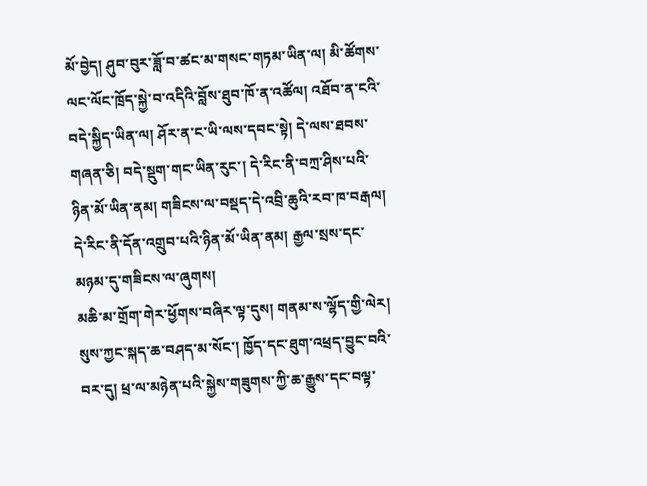མོ་བྱེད། ཤུབ་བུར་ཟློ་བ་ཚང་མ་གསང་གཏམ་ཡིན་ལ། མི་ཚོགས་ལང་ལོང་ཁྲོད་སྐྱེ་བ་འདིའི་བློས་ཐུབ་ཁོ་ན་འཚོལ། འཐོབ་ན་ངའི་བདེ་སྐྱིད་ཡིན་ལ། ཤོར་ན་ང་ཡི་ལས་དབང་སྟེ། དེ་ལས་ཐབས་གཞན་ཅི། བདེ་སྡུག་གང་ཡིན་རུང་། དེ་རིང་ནི་བཀྲ་ཤིས་པའི་ཉིན་མོ་ཡིན་ནམ། གཟིངས་ལ་བསྡད་དེ་འབྲི་ཆུའི་རབ་ཁ་བརྒལ། དེ་རིང་ནི་དོན་འགྲུབ་པའི་ཉིན་མོ་ཡིན་ནམ། རྒྱལ་སྲས་དང་མཉམ་དུ་གཟིངས་ལ་ཞུགས།
མཆི་མ་གྲོག་གེར་ཕྱོགས་བཞིར་ལྟ་དུས། གནམ་ས་ལྷོད་གྱི་ལེར། སུས་ཀྱང་སྐད་ཆ་བཤད་མ་སོང་། ཁྱོད་དང་ཐུག་འཕྲད་བྱུང་བའི་བར་དུ། ཕྲ་ལ་མཉེན་པའི་སྐྱེས་གཟུགས་ཀྱི་ཆ་རྒྱུས་དང་བལྟ་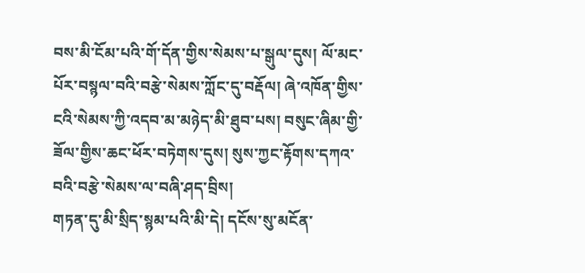བས་མི་ངོམ་པའི་གོ་དོན་གྱིས་སེམས་པ་སྒུལ་དུས། ལོ་མང་པོར་བསྙལ་བའི་བརྩེ་སེམས་ཀློང་དུ་བརྡོལ། ཞེ་འཁོན་གྱིས་ངའི་སེམས་ཀྱི་འདབ་མ་མཉེད་མི་ཐུབ་པས། བསུང་ཞིམ་གྱི་ཟོལ་གྱིས་ཆང་ཕོར་བཏེགས་དུས། སུས་ཀྱང་རྟོགས་དཀའ་བའི་བརྩེ་སེམས་ལ་བཞི་ཤད་བྲིས།
གཏན་དུ་མི་སྲིད་སྙམ་པའི་མི་དེ། དངོས་སུ་མངོན་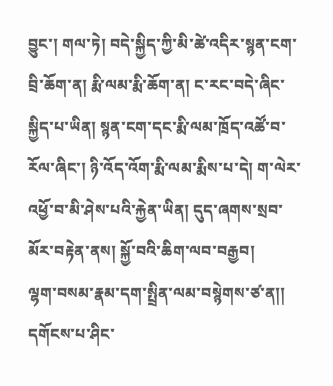བྱུང་། གལ་ཏེ། བདེ་སྐྱིད་ཀྱི་མི་ཚེ་འདིར་སྙན་ངག་བྲི་ཆོག་ན། རྨི་ལམ་རྨི་ཆོག་ན། ང་རང་བདེ་ཞིང་སྐྱིད་པ་ཡིན། སྙན་ངག་དང་རྨི་ལམ་ཁྲོད་འཚོ་བ་རོལ་ཞིང་། ཉི་འོད་འོག་རྨི་ལམ་རྨིས་པ་དེ། ག་ལེར་འཕྱོ་བ་མི་ཤེས་པའི་རྐྱེན་ཡིན། དུད་ཞགས་སྲབ་མོར་བརྟེན་ནས། སྐྱོ་བའི་ཆིག་ལབ་བརྒྱབ།
ལྷག་བསམ་རྣམ་དག་སྤྲིན་ལམ་བསྙེགས་ཙ་ན།། དགོངས་པ་ཤིང་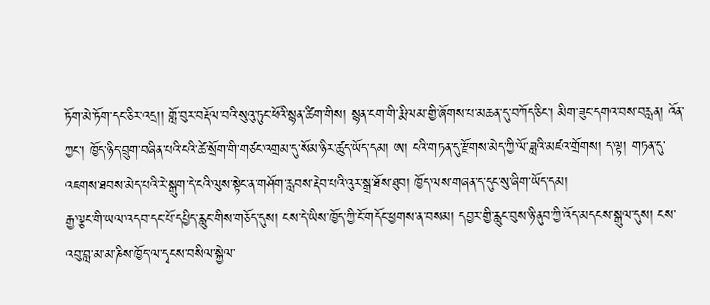ཏོག་མེ་ཏོག་དང་ཅིར་འདྲ།། གློ་བུར་བརྡོལ་བའི་སུའུ་ཏུང་ཕོའི་སྙན་ཚིག་གིས། སྙན་ངག་གི་རྨི་ལམ་གྱི་ཞོགས་པ་མཆན་དུ་བཀོད་ཅིང་། མིག་ཟུང་དགའ་བས་བརླན། འོན་ཀྱང་། ཁྱོད་ཉིད་བྲུག་བཞིན་པའི་ངའི་ཚེ་སྲོག་གི་གཙང་འགྲམ་དུ་སོམ་ཉིར་ཚུད་ཡོད་དམ། ཨ། ངའི་གཏན་དུ་རྫོགས་མེད་ཀྱི་ལོ་ཟླའི་མཛའ་གྲོགས། ད་ལྟ། གཏན་དུ་འཇགས་ཐབས་མེད་པའི་རེ་སྒུག་དེ་ངའི་ལུས་སྟེང་ན་གཤོག་རླབས་རྡེབ་པའི་འུར་སྒྲ་ཐོས་ཐུབ། ཁྱོད་ལས་གཞན་ད་དུང་སུ་ཞིག་ཡོད་དམ།
རྒྱ་ལྕང་གི་ཡལ་འདབ་དང་པོ་དཔྱིད་རླུང་གིས་གཅོད་དུས། ངས་དེ་ཡིས་ཁྱོད་ཀྱི་ངོ་གདོང་ཕྱགས་ན་བསམ། དབྱར་གྱི་རླུང་བུས་ཉི་ནུབ་ཀྱི་འོད་མདངས་སྒུལ་དུས། ངས་འབུ་བླ་མ་མ་ཎིས་ཁྱོད་ལ་དྭངས་བསིལ་སྐྱེལ་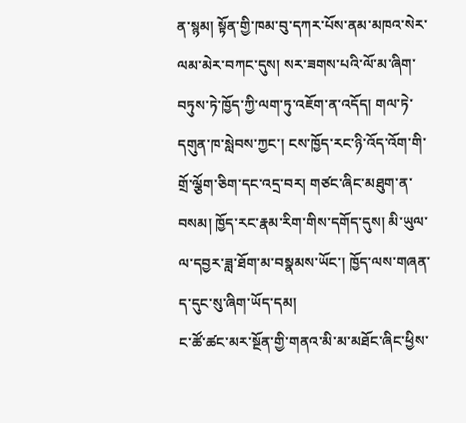ན་སྙམ། སྟོན་གྱི་ཁམ་བུ་དཀར་པོས་ནམ་མཁའ་སེར་ལམ་མེར་བཀང་དུས། སར་ཟགས་པའི་ལོ་མ་ཞིག་བཏུས་ཏེ་ཁྱོད་ཀྱི་ལག་ཏུ་འཇོག་ན་འདོད། གལ་ཏེ་དགུན་ཁ་སླེབས་ཀྱང་། ངས་ཁྱོད་རང་ཉི་འོད་འོག་གི་གྲོ་ལྕོག་ཅིག་དང་འདྲ་བར། གཙང་ཞིང་མཐུག་ན་བསམ། ཁྱོད་རང་རྣམ་རིག་གིས་དགོད་དུས། མི་ཡུལ་ལ་དབྱར་ཟླ་ཐོག་མ་བསྣམས་ཡོང་། ཁྱོད་ལས་གཞན་ད་དུང་སུ་ཞིག་ཡོད་དམ།
ང་ཚོ་ཚང་མར་སྔོན་གྱི་གནའ་མི་མ་མཐོང་ཞིང་ཕྱིས་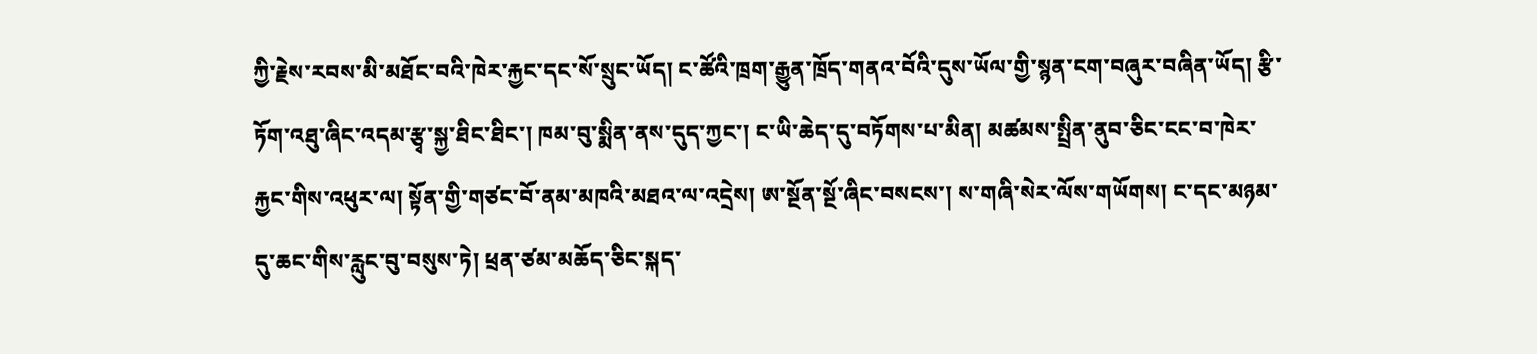ཀྱི་རྗེས་རབས་མི་མཐོང་བའི་ཁེར་རྐྱང་དང་སོ་སྲུང་ཡོད། ང་ཚོའི་ཁྲག་རྒྱུན་ཁྲོད་གནའ་བོའི་དུས་ཡོལ་གྱི་སྙན་ངག་བཞུར་བཞིན་ཡོད། རྩི་ཏོག་འཐུ་ཞིང་འདམ་རྩྭ་སྐྱ་ཐིང་ཐིང་། ཁམ་བུ་སྨིན་ནས་དུད་ཀྱང་། ང་ཡི་ཆེད་དུ་བཏོགས་པ་མིན། མཚམས་སྤྲིན་ནུབ་ཅིང་ངང་བ་ཁེར་རྐྱང་གིས་འཕུར་ལ། སྟོན་གྱི་གཙང་བོ་ནམ་མཁའི་མཐའ་ལ་འདྲེས། ཨ་སྔོན་སྔོ་ཞིང་བསངས་། ས་གཞི་སེར་ལོས་གཡོགས། ང་དང་མཉམ་དུ་ཆང་གིས་རླུང་བུ་བསུས་ཏེ། ཕྲན་ཙམ་མཆོད་ཅིང་སྐད་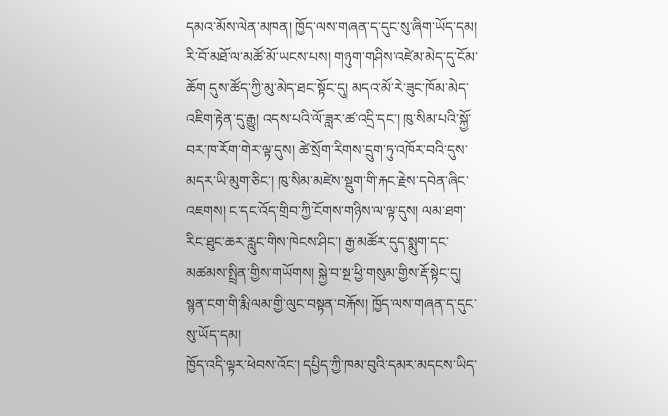དམའ་མོས་ལེན་མཁན། ཁྱོད་ལས་གཞན་ད་དུང་སུ་ཞིག་ཡོད་དམ།
རི་བོ་མཐོ་ལ་མཚོ་མོ་ཡངས་པས། གཉུག་གཤིས་འཛེམ་མེད་དུ་ངོམ་ཆོག དུས་ཚོད་ཀྱི་མུ་མེད་ཐང་སྟོང་དུ། མདའ་མོ་རེ་ཟུང་ཁོམ་མེད་འཇིག་རྟེན་དུ་རྒྱུ། འདས་པའི་ལོ་ཟླར་ཚ་འདྲི་དང་། ཁུ་སིམ་པའི་སྐྱོ་བར་ཁ་རོག་གེར་ལྟ་དུས། ཚེ་སྲོག་རིགས་དྲུག་ཏུ་འཁོར་བའི་དུས་མདར་ཡི་མུག་ཅིང་། ཁུ་སིམ་མཛེས་སྡུག་གི་རྐང་རྗེས་དབེན་ཞིང་འཇགས། ང་དང་འོད་གྲིབ་ཀྱི་ངོགས་གཉིས་ལ་ལྟ་དུས། ལམ་ཐག་རིང་ཐུང་ཆར་རླུང་གིས་ཁེངས་ཤིང་། རྒྱ་མཚོར་དུད་སྨུག་དང་མཚམས་སྤྲིན་གྱིས་གཡོགས། སྐྱེ་བ་སྔ་ཕྱི་གསུམ་གྱིས་རྡོ་སྟེང་དུ། སྙན་ངག་གི་རྨི་ལམ་གྱི་ལུང་བསྟན་བརྐོས། ཁྱོད་ལས་གཞན་ད་དུང་སུ་ཡོད་དམ།
ཁྱོད་འདི་ལྟར་ཕེབས་འོང་། དཔྱིད་ཀྱི་ཁམ་བུའི་དམར་མདངས་ཡིད་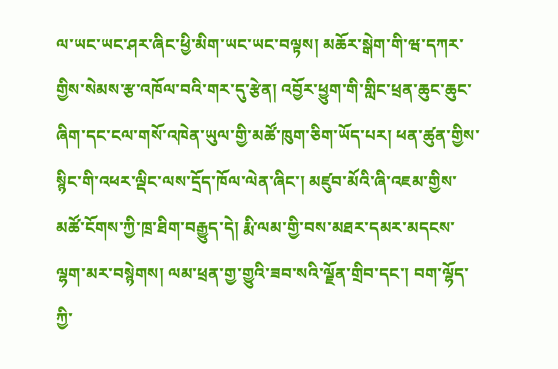ལ་ཡང་ཡང་ཤར་ཞིང་ཕྱི་མིག་ཡང་ཡང་བལྟས། མཆོར་སྒེག་གི་ཝ་དཀར་གྱིས་སེམས་རྩ་འཁོལ་བའི་གར་དུ་རྩེན། འབྱོར་ཕྱུག་གི་གླིང་ཕྲན་ཆུང་ཆུང་ཞིག་དང་ངལ་གསོ་འཁེན་ཡུལ་གྱི་མཚོ་ཁུག་ཅིག་ཡོད་པར། ཕན་ཚུན་གྱིས་སྙིང་གི་འཕར་ལྡིང་ལས་དྲོད་ཁོལ་ལེན་ཞིང་། མཛུབ་མོའི་ཞི་འཇམ་གྱིས་མཚོ་ངོགས་ཀྱི་ཁྲ་ཐིག་བརྒྱུད་དེ། རྨི་ལམ་གྱི་བས་མཐར་དམར་མདངས་ལྷག་མར་བསྙེགས། ལམ་ཕྲན་གྱ་གྱུའི་ཟབ་སའི་ལྗོན་གྲིབ་དང་། བག་ལྷོད་ཀྱི་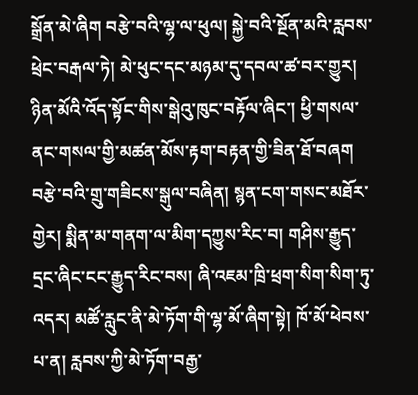སྒྲོན་མེ་ཞིག བརྩེ་བའི་ལྷ་ལ་ཕུལ། སྐྱེ་བའི་སྔོན་མའི་རླབས་ཕྲེང་བརྒལ་ཏེ། མེ་ཕུང་དང་མཉམ་དུ་དབལ་ཚ་བར་གྱུར།
ཉིན་མོའི་འོད་སྟོང་གིས་སྒེའུ་ཁུང་བརྟོལ་ཞིང་། ཕྱི་གསལ་ནང་གསལ་གྱི་མཚན་མོས་རྟག་བརྟན་གྱི་ཟིན་ཐོ་བཞག བརྩེ་བའི་གྲུ་གཟིངས་སྒུལ་བཞིན། སྙན་ངག་གསང་མཐོར་གྱེར། སྨིན་མ་གནག་ལ་མིག་དཀྱུས་རིང་བ། གཤིས་རྒྱུད་དྲང་ཞིང་ངང་རྒྱུད་རིང་བས། ཞི་འཇམ་ཁྲི་ཕྲག་སིག་སིག་ཏུ་འདར། མཚོ་རླུང་ནི་མེ་ཏོག་གི་ལྷ་མོ་ཞིག་སྟེ། ཁོ་མོ་ཕེབས་པ་ན། རླབས་ཀྱི་མེ་ཏོག་བརྒྱ་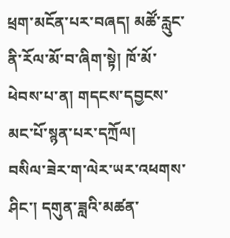ཕྲག་མངོན་པར་བཞད། མཚོ་རླུང་ནི་རོལ་མོ་བ་ཞིག་སྟེ། ཁོ་མོ་ཕེབས་པ་ན། གདངས་དབྱངས་མང་པོ་སྙན་པར་དཀྲོལ།
བསིལ་ཟེར་ག་ལེར་ཡར་འཕགས་ཤིང་། དགུན་ཟླའི་མཚན་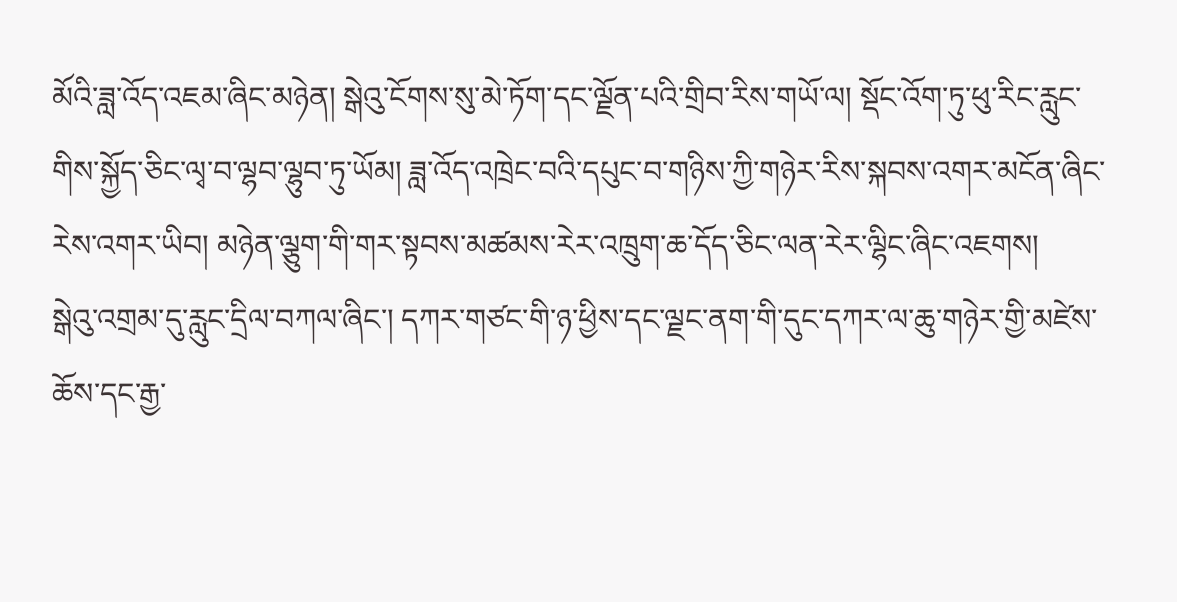མོའི་ཟླ་འོད་འཇམ་ཞིང་མཉེན། སྒེའུ་ངོགས་སུ་མེ་ཏོག་དང་ལྗོན་པའི་གྲིབ་རིས་གཡོ་ལ། སྡོང་འོག་ཏུ་ཕུ་རིང་རླུང་གིས་སྐྱོད་ཅིང་ལྭ་བ་ལྷབ་ལྷུབ་ཏུ་ཡོམ། ཟླ་འོད་འཁྲེང་བའི་དཔུང་བ་གཉིས་ཀྱི་གཉེར་རིས་སྐབས་འགར་མངོན་ཞིང་རེས་འགར་ཡིབ། མཉེན་ལྕུག་གི་གར་སྟབས་མཚམས་རེར་འཁྲུག་ཆ་དོད་ཅིང་ལན་རེར་ལྷིང་ཞིང་འཇགས།
སྒེའུ་འགྲམ་དུ་རླུང་དྲིལ་བཀལ་ཞིང་། དཀར་གཙང་གི་ཉ་ཕྱིས་དང་ལྗང་ནག་གི་དུང་དཀར་ལ་ཆུ་གཉེར་གྱི་མཛེས་ཆོས་དང་རྒྱ་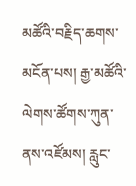མཚོའི་བརྗིད་ཆགས་མངོན་པས། རྒྱ་མཚོའི་ལེགས་ཚོགས་ཀུན་ནས་འཛོམས། རླུང་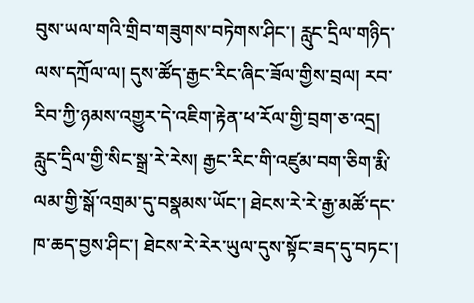བུས་ཡལ་གའི་གྲིབ་གཟུགས་བཏེགས་ཤིང་། རླུང་དྲིལ་གཉིད་ལས་དཀྲོལ་ལ། དུས་ཚོད་རྒྱང་རིང་ཞིང་ཟོལ་གྱིས་བྲལ། རབ་རིབ་ཀྱི་ཉམས་འགྱུར་དེ་འཇིག་རྟེན་ཕ་རོལ་གྱི་བྲག་ཅ་འདྲ།
རླུང་དྲིལ་གྱི་སིང་སྒྲ་རེ་རེས། རྒྱང་རིང་གི་འཛུམ་བག་ཅིག་རྨི་ལམ་གྱི་སྒོ་འགྲམ་དུ་བསྣམས་ཡོང་། ཐེངས་རེ་རེ་རྒྱ་མཚོ་དང་ཁ་ཆད་བྱས་ཤིང་། ཐེངས་རེ་རེར་ཡུལ་དུས་སྟོང་ཟད་དུ་བཏང་།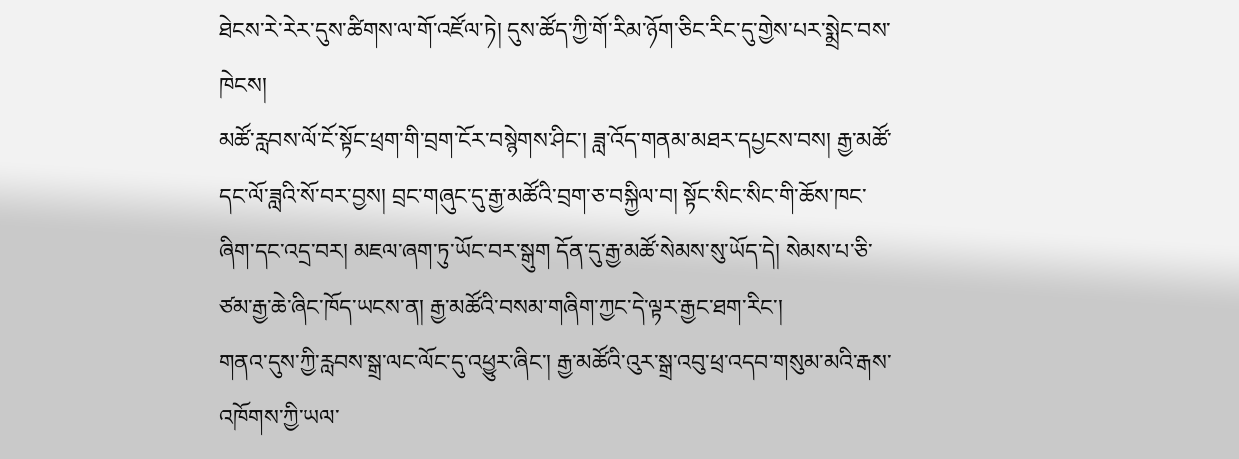ཐེངས་རེ་རེར་དུས་ཚིགས་ལ་གོ་འཛོལ་ཏེ། དུས་ཚོད་ཀྱི་གོ་རིམ་ཉོག་ཅིང་རིང་དུ་གྱེས་པར་སྨྲེང་བས་ཁེངས།
མཚོ་རླབས་ལོ་ངོ་སྟོང་ཕྲག་གི་བྲག་ངོར་བསྙེགས་ཤིང་། ཟླ་འོད་གནམ་མཐར་དཔྱངས་བས། རྒྱ་མཚོ་དང་ལོ་ཟླའི་སོ་བར་བྱས། བྲང་གཞུང་དུ་རྒྱ་མཚོའི་བྲག་ཅ་བསྐྱིལ་བ། སྟོང་སིང་སིང་གི་ཆོས་ཁང་ཞིག་དང་འདྲ་བར། མཇལ་ཞག་ཏུ་ཡོང་བར་སྒུག དོན་དུ་རྒྱ་མཚོ་སེམས་སུ་ཡོད་དེ། སེམས་པ་ཅི་ཙམ་རྒྱ་ཆེ་ཞིང་ཁོད་ཡངས་ན། རྒྱ་མཚོའི་བསམ་གཞིག་ཀྱང་དེ་ལྟར་རྒྱང་ཐག་རིང་།
གནའ་དུས་ཀྱི་རླབས་སྒྲ་ལང་ལོང་དུ་འཕྱུར་ཞིང་། རྒྱ་མཚོའི་འུར་སྒྲ་འབུ་ཕྲ་འདབ་གསུམ་མའི་རྒས་འཁོགས་ཀྱི་ཡལ་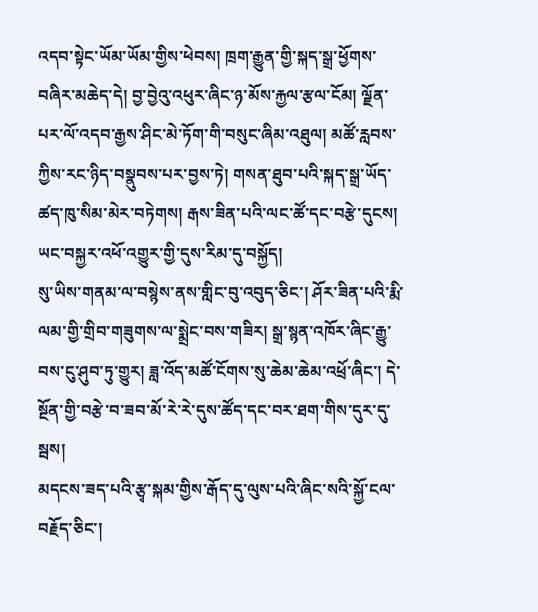འདབ་སྟེང་ཡོམ་ཡོམ་གྱིས་ཕེབས། ཁྲག་རྒྱུན་གྱི་སྐད་སྒྲ་ཕྱོགས་བཞིར་མཆེད་དེ། བྱ་བྱེའུ་འཕུར་ཞིང་ཉ་མོས་རྐྱལ་རྩལ་ངོམ། ལྗོན་པར་ལོ་འདབ་རྒྱས་ཤིང་མེ་ཏོག་གི་བསུང་ཞིམ་འཐུལ། མཚོ་རླབས་ཀྱིས་རང་ཉིད་བསྣུབས་པར་བྱས་ཏེ། གསན་ཐུབ་པའི་སྐད་སྒྲ་ཡོད་ཚད་ཁུ་སིམ་མེར་བཏེགས། རྒས་ཟིན་པའི་ལང་ཚོ་དང་བརྩེ་དུངས། ཡང་བསྐྱར་འཕོ་འགྱུར་གྱི་དུས་རིམ་དུ་བསྐྱོད།
སུ་ཡིས་གནམ་ལ་བསྙེས་ནས་གླིང་བུ་འབུད་ཅིང་། ཤོར་ཟིན་པའི་རྨི་ལམ་གྱི་གྲིབ་གཟུགས་ལ་སྨྲེང་བས་གཟིར། སྒྲ་སྙན་འཁོར་ཞིང་རྒྱུ་བས་ངུ་ཤུབ་ཏུ་གྱུར། ཟླ་འོད་མཚོ་ངོགས་སུ་ཆེམ་ཆེམ་འཕྲོ་ཞིང་། དེ་སྔོན་གྱི་བརྩེ་བ་ཟབ་མོ་རེ་རེ་དུས་ཚོད་དང་བར་ཐག་གིས་དུར་དུ་སྦས།
མདངས་ཟད་པའི་རྩྭ་སྐམ་གྱིས་རྒོད་དུ་ལུས་པའི་ཞིང་སའི་སྐྱོ་ངལ་བརྗོད་ཅིང་།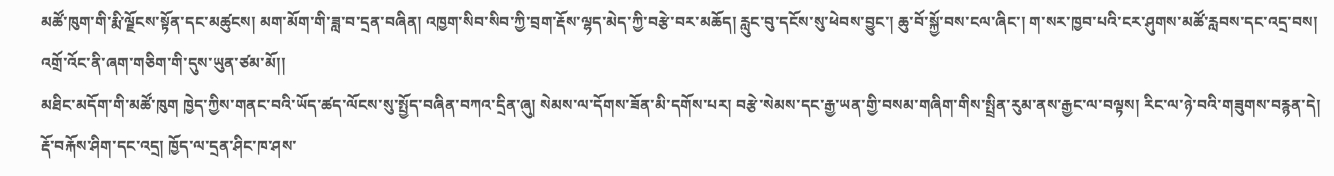མཚོ་ཁུག་གི་རྨི་ལྗོངས་སྟོན་དང་མཚུངས། མག་མོག་གི་ཟླ་བ་དྲན་བཞིན། འཁྱག་སིབ་སིབ་ཀྱི་བྲག་རྡོས་ལྷད་མེད་ཀྱི་བརྩེ་བར་མཆོད། རླུང་བུ་དངོས་སུ་ཕེབས་བྱུང་། ཆུ་བོ་སྐྱོ་བས་ངལ་ཞིང་། ག་སར་ཁྱབ་པའི་ངར་ཤུགས་མཚོ་རླབས་དང་འདྲ་བས། འགྲོ་འོང་ནི་ཞག་གཅིག་གི་དུས་ཡུན་ཙམ་མོ།།
མཐིང་མདོག་གི་མཚོ་ཁུག ཁྱེད་ཀྱིས་གནང་བའི་ཡོད་ཚད་ལོངས་སུ་སྤྱོད་བཞིན་བཀའ་དྲིན་ཞུ། སེམས་ལ་དོགས་ཟོན་མི་དགོས་པར། བརྩེ་སེམས་དང་རྒྱ་ཡན་གྱི་བསམ་གཞིག་གིས་སྤྲིན་རུམ་ནས་རྒྱང་ལ་བལྟས། རིང་ལ་ཉེ་བའི་གཟུགས་བརྙན་དེ། རྡོ་བརྐོས་ཤིག་དང་འདྲ། ཁྱོད་ལ་དྲན་ཤིང་ཁ་ཤས་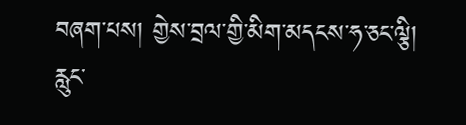བཞག་པས། གྱེས་བྲལ་གྱི་མིག་མདངས་ཧ་ཅང་ལྕི། རླུང་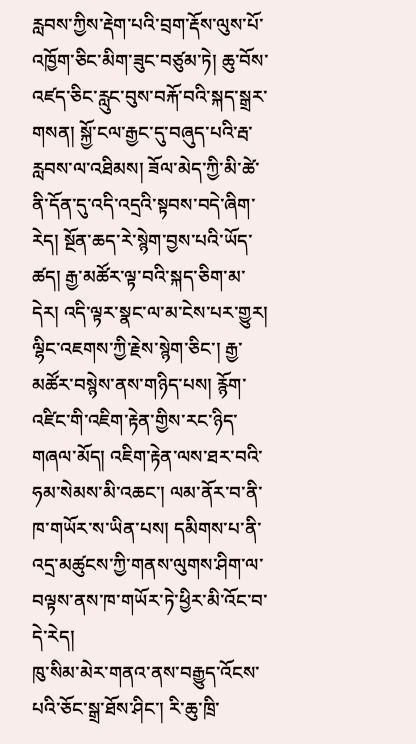རླབས་ཀྱིས་རྡེག་པའི་བྲག་རྡོས་ལུས་པོ་འཁྱོག་ཅིང་མིག་ཟུང་བཙུམ་ཏེ། ཆུ་བོས་འཛད་ཅིང་རླུང་བུས་བརྐོ་བའི་སྐད་སྒྲར་གསན། སྐྱོ་ངལ་རྒྱང་དུ་བཞུད་པའི་རྦ་རླབས་ལ་འཐིམས། ཟོལ་མེད་ཀྱི་མི་ཚེ་ནི་དོན་དུ་འདི་འདྲའི་སྟབས་བདེ་ཞིག་རེད། སྔོན་ཆད་རེ་སྙེག་བྱས་པའི་ཡོད་ཚད། རྒྱ་མཚོར་ལྟ་བའི་སྐད་ཅིག་མ་དེར། འདི་ལྟར་སྣང་ལ་མ་ངེས་པར་གྱུར། ལྷིང་འཇགས་ཀྱི་རྗེས་སྙེག་ཅིང་། རྒྱ་མཚོར་བསྙེས་ནས་གཉིད་པས། རྙོག་འཛིང་གི་འཇིག་རྟེན་གྱིས་རང་ཉིད་གཞལ་མོད། འཇིག་རྟེན་ལས་ཐར་བའི་ཧམ་སེམས་མི་འཆང་། ལམ་ནོར་བ་ནི་ཁ་གཡོར་ས་ཡིན་པས། དམིགས་པ་ནི་འདྲ་མཚུངས་ཀྱི་གནས་ལུགས་ཤིག་ལ་བལྟས་ནས་ཁ་གཡོར་ཏེ་ཕྱིར་མི་འོང་བ་དེ་རེད།
ཁུ་སིམ་མེར་གནའ་ནས་བརྒྱུད་འོངས་པའི་ཅོང་སྒྲ་ཐོས་ཤིང་། རི་ཆུ་ཁྲི་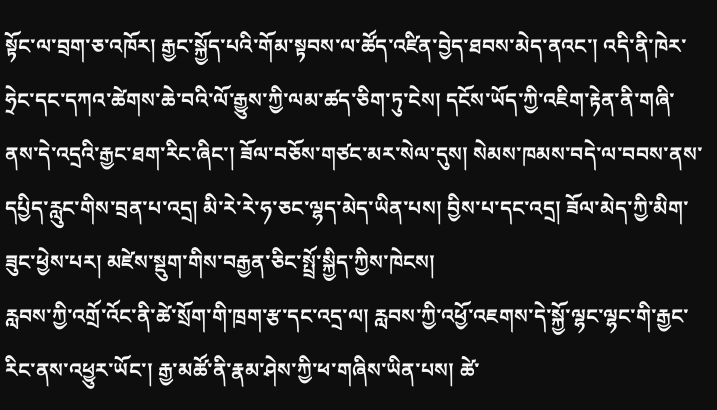སྟོང་ལ་བྲག་ཅ་འཁོར། རྒྱང་སྐྱོད་པའི་གོམ་སྟབས་ལ་ཚོད་འཛིན་བྱེད་ཐབས་མེད་ནའང་། འདི་ནི་ཁེར་ཧྲེང་དང་དཀའ་ཚེགས་ཆེ་བའི་ལོ་རྒྱུས་ཀྱི་ལམ་ཚད་ཅིག་ཏུ་ངེས། དངོས་ཡོད་ཀྱི་འཇིག་རྟེན་ནི་གཞི་ནས་དེ་འདྲའི་རྒྱང་ཐག་རིང་ཞིང་། ཟོལ་བཅོས་གཙང་མར་སེལ་དུས། སེམས་ཁམས་བདེ་ལ་བབས་ནས་དཔྱིད་རླུང་གིས་བྲན་པ་འདྲ། མི་རེ་རེ་ཧ་ཅང་ལྷད་མེད་ཡིན་པས། བྱིས་པ་དང་འདྲ། ཟོལ་མེད་ཀྱི་མིག་ཟུང་ཕྱེས་པར། མཛེས་སྡུག་གིས་བརྒྱན་ཅིང་སྤྲོ་སྐྱིད་ཀྱིས་ཁེངས།
རླབས་ཀྱི་འགྲོ་འོང་ནི་ཚེ་སྲོག་གི་ཁྲག་རྩ་དང་འདྲ་ལ། རླབས་ཀྱི་འཕྱོ་འཇགས་དེ་སྐྱོ་ལྷང་ལྷང་གི་རྒྱང་རིང་ནས་འཕྱུར་ཡོང་། རྒྱ་མཚོ་ནི་རྣམ་ཤེས་ཀྱི་ཕ་གཞིས་ཡིན་པས། ཚེ་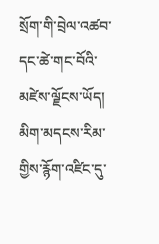སྲོག་གི་བྲེལ་འཚབ་དང་ཚེ་གང་བོའི་མཛེས་ལྗོངས་ཡོད། མིག་མདངས་རིམ་གྱིས་རྙོག་འཛིང་དུ་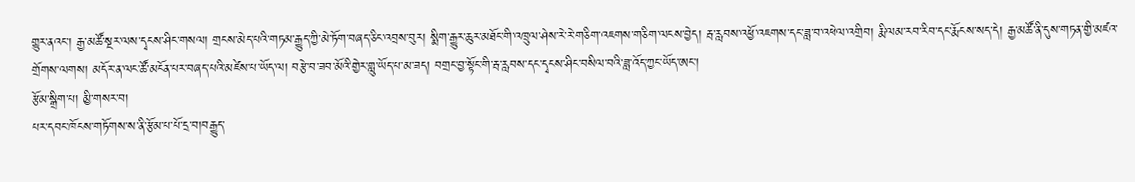གྱུར་ནའང་། རྒྱ་མཚོ་སྔར་ལས་དྭངས་ཤིང་གསལ། གྲངས་མེད་པའི་གཏམ་རྒྱུད་ཀྱི་མེ་ཏོག་བཞད་ཅིང་འབྲས་བུར། སྨིག་རྒྱུར་ཆུར་མཐོང་གི་འཁྲུལ་ཤེས་རེ་རེ་གཅིག་འཇགས་གཅིག་ལངས་བྱེད། རྦ་རླབས་འཕྱོ་འཇགས་དང་ཟླ་བ་འཕེལ་འགྲིབ། རྨི་ལམ་རབ་རིབ་དང་རྨོངས་སད་དེ། རྒྱ་མཚོ་ནི་དུས་གཏན་གྱི་མཛའ་གྲོགས་ལགས། མདོར་ན་ལང་ཚོ་མངོན་པར་བཞད་པའི་མཛེས་པ་ཡོད་ལ། བརྩེ་བ་ཟབ་མོའི་གྱེར་གླུ་ཡོད་པ་མ་ཟད། བགྲང་བྱ་སྟོང་གི་རྦ་རླབས་དང་དྭངས་ཤིང་བསིལ་བའི་ཟླ་འོད་ཀྱང་ཡོད་ཨང་།
རྩོམ་སྒྲིག་པ། མྱི་གསར་བ།
པར་དབང་ཁོངས་གཏོགས་ས་ནི་རྩོམ་པ་པོ་དྲ་བ།བརྒྱུད་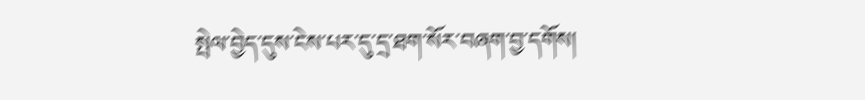སྤེལ་བྱེད་དུས་ངེས་པར་དུ་དྲ་ཐག་སོར་བཞག་བྱ་དགོས།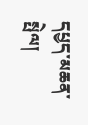དཔྱད་མཆན་སྤེལ།